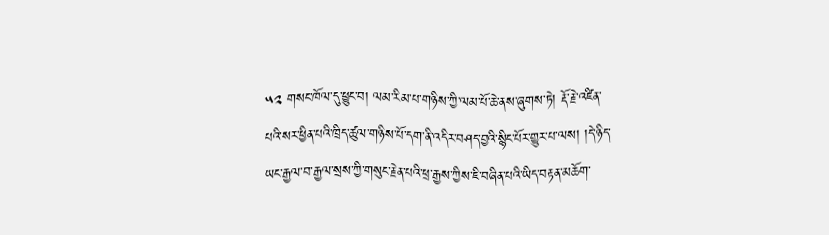༥༢ གསང་ཁོལ་དུ་ཕྱུང་བ། ལམ་རིམ་པ་གཉིས་ཀྱི་ལམ་པོ་ཆེ་ནས་ཞུགས་ཏེ། རྡོ་རྗེ་འཛིན་པའི་སར་ཕྱིན་པའི་ཁྲིད་ཚུལ་གཉིས་པོ་དག་ནི་འདིར་བཤད་བྱའི་སྙིང་པོར་གྱུར་པ་ལས། །དེ་ཉིད་ཡང་རྒྱལ་བ་རྒྱལ་སྲས་ཀྱི་གསུང་རྗེན་པའི་ཕྲ་རྒྱས་ཀྱིས་ཇི་བཞིན་པའི་ཡིད་བརྟན་མཆོག་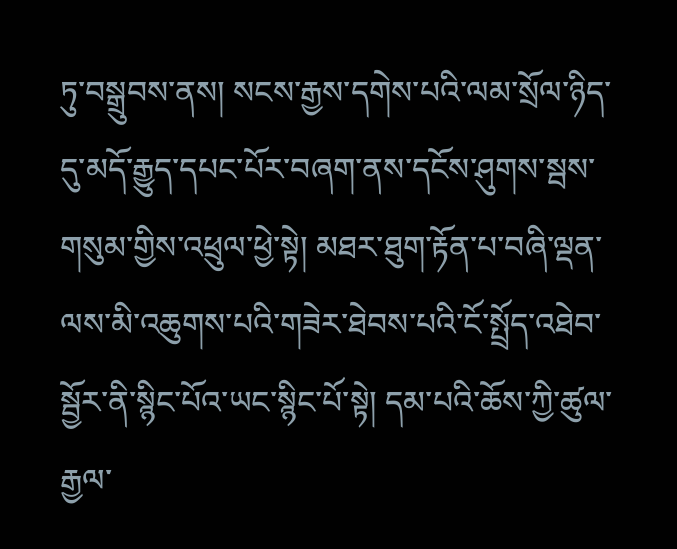ཏུ་བསྒྲུབས་ནས། སངས་རྒྱས་དགེས་པའི་ལམ་སྲོལ་ཉིད་དུ་མདོ་རྒྱུད་དཔང་པོར་བཞག་ནས་དངོས་ཤུགས་སྦས་གསུམ་གྱིས་འཕྲུལ་ཕྱེ་སྟེ། མཐར་ཐུག་རྟོན་པ་བཞི་ལྡན་ལས་མི་འཆུགས་པའི་གཟེར་ཐེབས་པའི་ངོ་སྤྲོད་འཐེབ་སྦྱོར་ནི་སྙིང་པོའ་ཡང་སྙིང་པོ་སྟེ། དམ་པའི་ཆོས་ཀྱི་ཚུལ་རྒྱལ་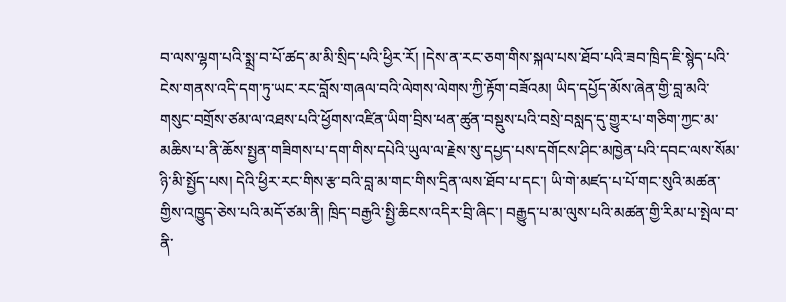བ་ལས་ལྷག་པའི་སྨྲ་བ་པོ་ཚད་མ་མི་སྲིད་པའི་ཕྱིར་རོ། །དེས་ན་རང་ཅག་གིས་སྐལ་པས་ཐོབ་པའི་ཟབ་ཁྲིད་ཇི་སྙེད་པའི་ངེས་གནས་འདི་དག་ཏུ་ཡང་རང་བློས་གཞལ་བའི་ལེགས་ལེགས་ཀྱི་རྟོག་བཟོའམ། ཡིད་དཔྱོད་མོས་ཞེན་གྱི་བླ་མའི་གསུང་བགྲོས་ཙམ་ལ་འཐས་པའི་ཕྱོགས་འཛིན་ཡིག་བྲིས་ཕན་ཚུན་བསྡུས་པའི་བསྲེ་བསླད་དུ་གྱུར་པ་གཅིག་ཀྱང་མ་མཆིས་པ་ནི་ཆོས་སྤྱན་གཟིགས་པ་དག་གིས་དཔེའི་ཡུལ་ལ་རྗེས་སུ་དཔྱད་པས་དགོངས་ཤིང་མཁྱེན་པའི་དབང་ལས་སོམ་ཉི་མི་སྤྱོད་པས། དེའི་ཕྱིར་རང་གིས་རྩ་བའི་བླ་མ་གང་གིས་དྲིན་ལས་ཐོབ་པ་དང་། ཡི་གེ་མཛད་པ་པོ་གང་སུའི་མཚན་གྱིས་འཁྱུད་ཅེས་པའི་མདོ་ཙམ་ནི། ཁྲིད་བརྒྱའི་སྤྱི་ཆིངས་འདིར་བྲི་ཞིང་། བརྒྱུད་པ་མ་ལུས་པའི་མཚན་གྱི་རིམ་པ་སྤེལ་བ་ནི་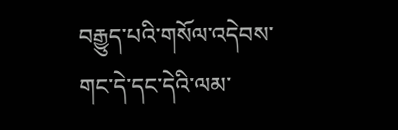བརྒྱུད་པའི་གསོལ་འདེབས་གང་དེ་དང་དེའི་ལམ་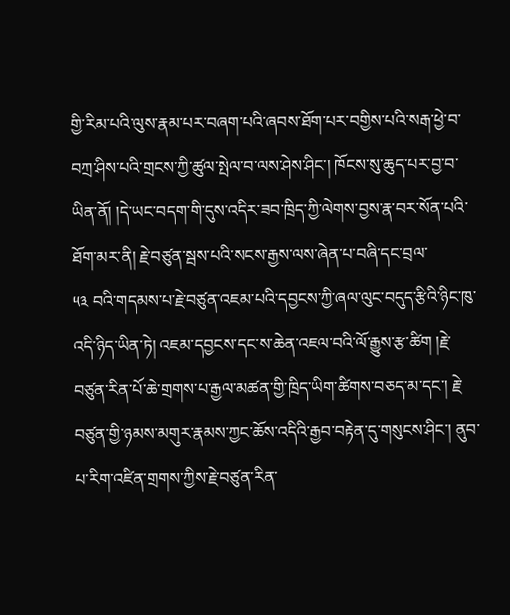གྱི་རིམ་པའི་ལུས་རྣམ་པར་བཞག་པའི་ཞབས་ཐོག་པར་བགྱིས་པའི་སརྒ་ཕྱེ་བ་བཀྲ་ཤིས་པའི་གྲངས་ཀྱི་ཚུལ་སྤེལ་བ་ལས་ཤེས་ཤིང་། ཁོངས་སུ་ཆུད་པར་བྱ་བ་ཡིན་ནོ། །དེ་ཡང་བདག་གི་དུས་འདིར་ཟབ་ཁྲིད་ཀྱི་ལེགས་བྱས་རྣ་བར་སོན་པའི་ཐོག་མར་ནི། རྗེ་བཙུན་སྦས་པའི་སངས་རྒྱས་ལས་ཞེན་པ་བཞི་དང་བྲལ་
༥༣ བའི་གདམས་པ་རྗེ་བཙུན་འཇམ་པའི་དབྱངས་ཀྱི་ཞལ་ལུང་བདུད་རྩིའི་ཉིང་ཁུ་འདི་ཉིད་ཡིན་ཏེ། འཇམ་དབྱངས་དང་ས་ཆེན་འཇལ་བའི་ལོ་རྒྱུས་རྩ་ཚིག །རྗེ་བཙུན་རིན་པོ་ཆེ་གྲགས་པ་རྒྱལ་མཚན་གྱི་ཁྲིད་ཡིག་ཚིགས་བཅད་མ་དང་། རྗེ་བཙུན་གྱི་ཉམས་མགུར་རྣམས་ཀྱང་ཆོས་འདིའི་རྒྱབ་བརྟེན་དུ་གསུངས་ཤིང་། ནུབ་པ་རིག་འཛིན་གྲགས་ཀྱིས་རྗེ་བཙུན་རིན་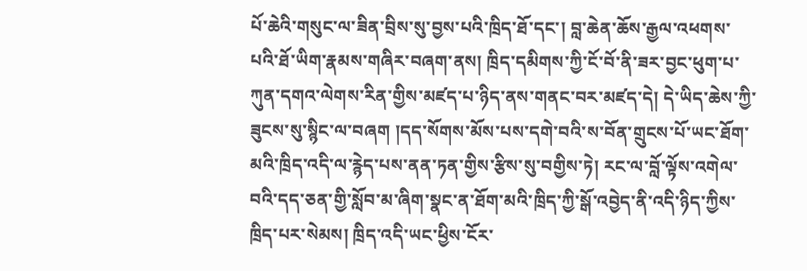པོ་ཆེའི་གསུང་ལ་ཟིན་བྲིས་སུ་བྱས་པའི་ཁྲིད་ཐོ་དང་། བླ་ཆེན་ཆོས་རྒྱལ་འཕགས་པའི་ཐོ་ཡིག་རྣམས་གཞིར་བཞག་ནས། ཁྲིད་དམིགས་ཀྱི་ངོ་བོ་ནི་ཟར་བྱང་ཕུག་པ་ཀུན་དགའ་ལེགས་རིན་གྱིས་མཛད་པ་ཉིད་ནས་གནང་བར་མཛད་དེ། དེ་ཡིད་ཆེས་ཀྱི་ཟུངས་སུ་སྙིང་ལ་བཞག །དད་སོགས་མོས་པས་དགེ་བའི་ས་བོན་གྲུངས་པོ་ཡང་ཐོག་མའི་ཁྲིད་འདི་ལ་རྙེད་པས་ནན་ཏན་གྱིས་རྩིས་སུ་བགྱིས་ཏེ། རང་ལ་བློ་ལྟོས་འགེལ་བའི་དད་ཅན་གྱི་སློབ་མ་ཞིག་སྣང་ན་ཐོག་མའི་ཁྲིད་ཀྱི་སྒོ་འབྱེད་ནི་འདི་ཉིད་ཀྱིས་ཁྲིད་པར་སེམས། ཁྲིད་འདི་ཡང་ཕྱིས་ངོར་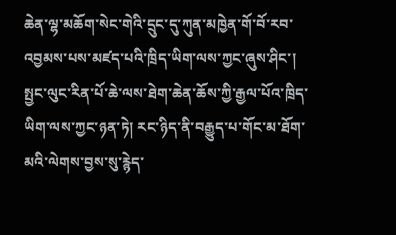ཆེན་ལྷ་མཆོག་སེང་གེའི་དྲུང་དུ་ཀུན་མཁྱེན་གོ་བོ་རབ་འབྱམས་པས་མཛད་པའི་ཁྲིད་ཡིག་ལས་ཀྱང་ཞུས་ཤིང་། སྤྱང་ལུང་རིན་པོ་ཆེ་ལས་ཐེག་ཆེན་ཆོས་ཀྱི་རྒྱལ་པོའ་ཁྲིད་ཡིག་ལས་ཀྱང་ཉན་ཏེ། རང་ཉིད་ནི་བརྒྱུད་པ་གོང་མ་ཐོག་མའི་ལེགས་བྱས་སུ་རྙེད་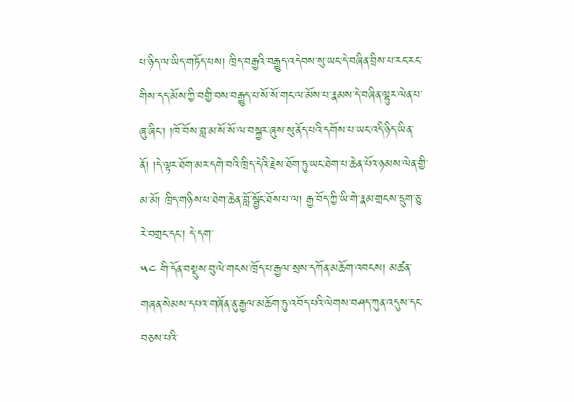པ་ཉིད་ལ་ཡིད་གཏོད་པས། ཁྲིད་བརྒྱའི་བརྒྱུད་འདེབས་སུ་ཡང་དེ་བཞིན་བྲིས་པ་རང་རང་གིས་དད་མོས་ཀྱི་བགྱི་བས་བརྒྱུད་པ་སོ་སོ་གང་ལ་མོས་པ་རྣམས་དེ་བཞིན་ལྷུར་ལེན་པ་ཞུ་ཞིང་། །ཁོ་བོས་བླ་མ་སོ་སོ་ལ་བསྐྱར་ཞུས་སུ་ནོད་པའི་དགོས་པ་ཡང་འདི་ཉིད་ཡིན་ནོ། །དེ་ལྟར་ཐོག་མར་དགེ་བའི་ཁྲིད་དེའི་རྗེས་ཐོག་ཏུ་ཡང་ཐེག་པ་ཆེན་པོའ་ཉམས་ལེན་གྱི་མ་མོ། ཁྲིད་གཉིས་པ་ཐེག་ཆེན་བློ་སྦྱོང་ཐོས་པ་ལ། རྒྱ་བོད་ཀྱི་ཡི་གེ་རྣམ་གྲངས་དྲུག་ཅུ་རེ་བགྲང་དང་། དེ་དག་
༥༤ གི་དོན་བསྡུས་བུ་ལེ་གངས་ཁྲོད་པ་རྒྱལ་སྲས་དཀོན་མཆོག་འབངས། མཚན་གཞན་སེམས་དཔའ་གཞོན་ནུ་རྒྱལ་མཆོག་ཏུ་འབོད་པའི་ལེགས་བཤད་ཀུན་འདུས་དང་བཅས་པའི་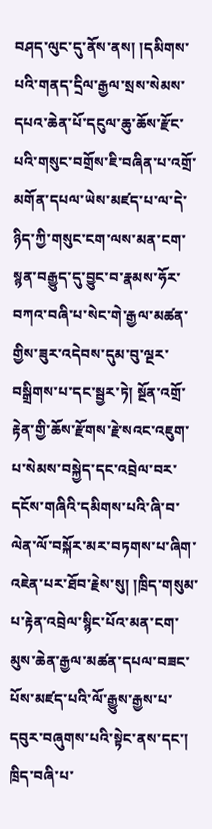བཤད་ལུང་དུ་ནོས་ནས། །དམིགས་པའི་གནད་དྲིལ་རྒྱལ་སྲས་སེམས་དཔའ་ཆེན་པོ་དངུལ་ཆུ་ཆོས་རྫོང་པའི་གསུང་བགྲོས་ཇི་བཞིན་པ་འགྲོ་མགོན་དཔལ་ཡེས་མཛད་པ་ལ་དེ་ཉིད་ཀྱི་གསུང་ངག་ལས་མན་ངག་སྙན་བརྒྱུད་དུ་བྱུང་བ་རྣམས་ཧོར་བཀའ་བཞི་པ་སེང་གེ་རྒྱལ་མཚན་གྱིས་ཟུར་འདེབས་དུམ་བུ་ལྔར་བསྒྲིགས་པ་དང་སྦྱར་ཏེ། སྔོན་འགྲོ་རྟེན་གྱི་ཆོས་རྫོགས་རྗེ་སའང་འཇུག་པ་སེམས་བསྐྱེད་དང་འབྲེལ་བར་དངོས་གཞིའི་དམིགས་པའི་ཞི་བ་ལེན་ལོ་བསྐོར་མར་བཏགས་པ་ཞིག་འཇེན་པར་ཐོབ་རྗེས་སུ། །ཁྲིད་གསུམ་པ་རྟེན་འབྲེལ་སྙིང་པོའ་མན་ངག་མུས་ཆེན་རྒྱལ་མཚན་དཔལ་བཟང་པོས་མཛད་པའི་ལོ་རྒྱུས་རྒྱས་པ་དབུར་བཞུགས་པའི་སྟེང་ནས་དང་། ཁྲིད་བཞི་པ་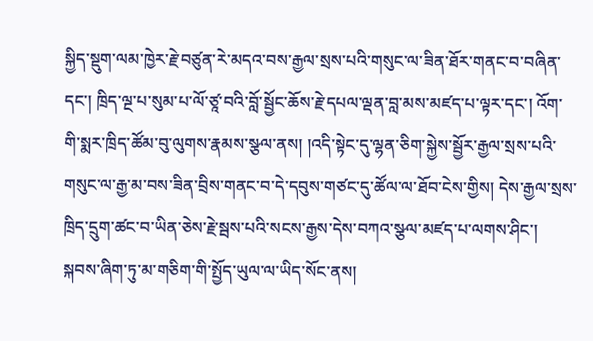སྐྱིད་སྡུག་ལམ་ཁྱེར་རྗེ་བཙུན་རེ་མདའ་བས་རྒྱལ་སྲས་པའི་གསུང་ལ་ཟིན་ཐོར་གནང་བ་བཞིན་དང་། ཁྲིད་ལྔ་པ་སུམ་པ་ལོ་ཙཱ་བའི་བློ་སྦྱོང་ཆོས་རྗེ་དཔལ་ལྡན་བླ་མས་མཛད་པ་ལྟར་དང་། འོག་གི་སྨར་ཁྲིད་ཚོམ་བུ་ལུགས་རྣམས་སྩལ་ནས། །འདི་སྟེང་དུ་ལྷན་ཅིག་སྐྱེས་སྦྱོར་རྒྱལ་སྲས་པའི་གསུང་ལ་རྒྱ་མ་བས་ཟིན་བྲིས་གནང་བ་དེ་དབུས་གཙང་དུ་ཚོལ་ལ་ཐོབ་ངེས་གྱིས། དེས་རྒྱལ་སྲས་ཁྲིད་དྲུག་ཚང་བ་ཡིན་ཅེས་རྗེ་སྦས་པའི་སངས་རྒྱས་དེས་བཀའ་སྩལ་མཛད་པ་ལགས་ཤིང་། སྐབས་ཞིག་ཏུ་མ་གཅིག་གི་སྤྱོད་ཡུལ་ལ་ཡིད་སོང་ནས།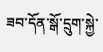ཟབ་དོན་སྒོ་དྲུག་སྐྱེ་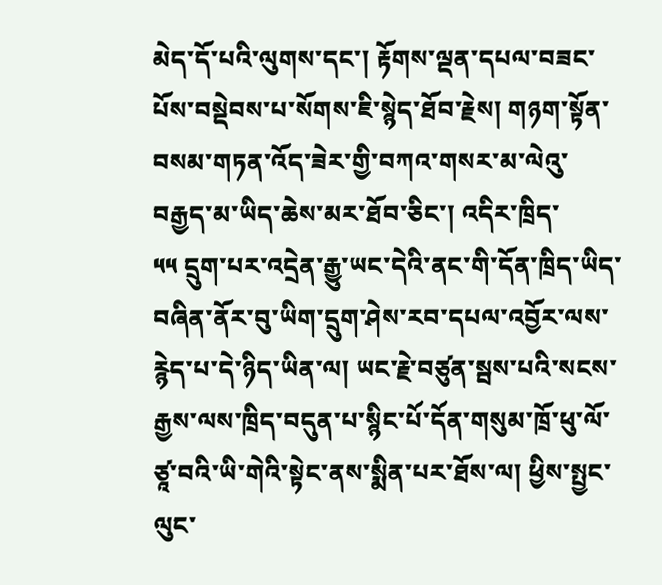མེད་དོ་པའི་ལུགས་དང་། རྟོགས་ལྡན་དཔལ་བཟང་པོས་བསྡེབས་པ་སོགས་ཇི་སྙེད་ཐོབ་རྗེས། གཉག་སྟོན་བསམ་གཏན་འོད་ཟེར་གྱི་བཀའ་གསར་མ་ལེའུ་བརྒྱད་མ་ཡིད་ཆེས་མར་ཐོབ་ཅིང་། འདིར་ཁྲིད་
༥༥ དྲུག་པར་འདྲེན་རྒྱུ་ཡང་དེའི་ནང་གི་དོན་ཁྲིད་ཡིད་བཞིན་ནོར་བུ་ཡིག་དྲུག་ཤེས་རབ་དཔལ་འབྱོར་ལས་རྙེད་པ་དེ་ཉིད་ཡིན་ལ། ཡང་རྗེ་བཙུན་སྦས་པའི་སངས་རྒྱས་ལས་ཁྲིད་བདུན་པ་སྙིང་པོ་དོན་གསུམ་ཁྲོ་ཕུ་ལོ་ཙཱ་བའི་ཡི་གེའི་སྟེང་ནས་སྨིན་པར་ཐོས་ལ། ཕྱིས་སྤྱང་ལུང་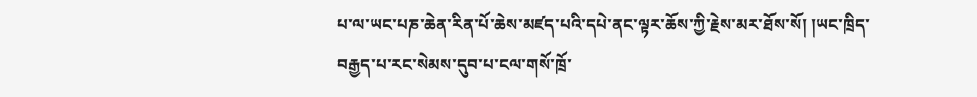པ་ལ་ཡང་པཎ་ཆེན་རིན་པོ་ཆེས་མཛད་པའི་དཔེ་ནང་ལྟར་ཆོས་ཀྱི་རྗེས་མར་ཐོས་སོ། །ཡང་ཁྲིད་བརྒྱད་པ་རང་སེམས་དུབ་པ་ངལ་གསོ་ཁྲོ་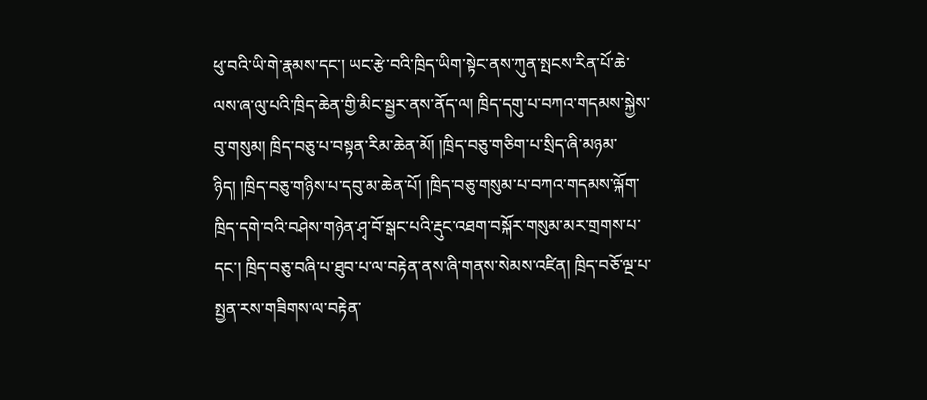ཕུ་བའི་ཡི་གེ་རྣམས་དང་། ཡང་རྩེ་བའི་ཁྲིད་ཡིག་སྟེང་ནས་ཀུན་སྤངས་རིན་པོ་ཆེ་ལས་ཞ་ལུ་པའི་ཁྲིད་ཆེན་གྱི་མིང་སྦྱར་ནས་ནོད་ལ། ཁྲིད་དགུ་པ་བཀའ་གདམས་སྐྱེས་བུ་གསུམ། ཁྲིད་བཅུ་པ་བསྟན་རིམ་ཆེན་མོ། །ཁྲིད་བཅུ་གཅིག་པ་སྲིད་ཞི་མཉམ་ཉིད། །ཁྲིད་བཅུ་གཉིས་པ་དབུ་མ་ཆེན་པོ། །ཁྲིད་བཅུ་གསུམ་པ་བཀའ་གདམས་ལྐོག་ཁྲིད་དགེ་བའི་བཤེས་གཉེན་ཤྭ་བོ་སྒང་པའི་རྡུང་འཐག་བསྐོར་གསུམ་མར་གྲགས་པ་དང་། ཁྲིད་བཅུ་བཞི་པ་ཐུབ་པ་ལ་བརྟེན་ནས་ཞི་གནས་སེམས་འཛིན། ཁྲིད་བཅོ་ལྔ་པ་སྤྱན་རས་གཟིགས་ལ་བརྟེན་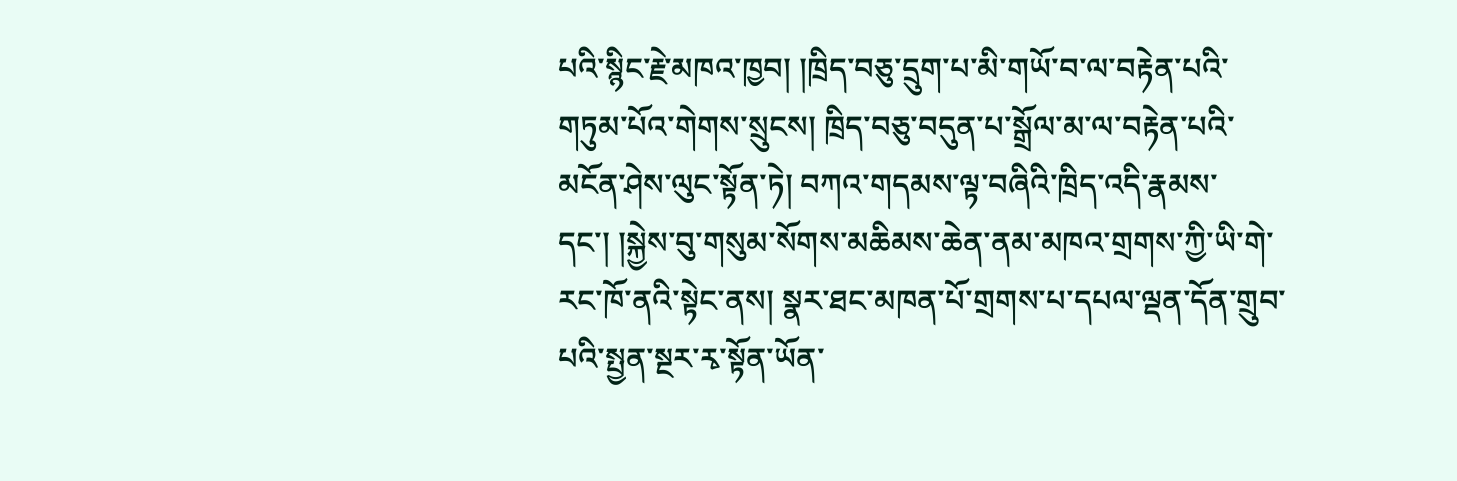པའི་སྙིང་རྗེ་མཁའ་ཁྱབ། །ཁྲིད་བཅུ་དྲུག་པ་མི་གཡོ་བ་ལ་བརྟེན་པའི་གཏུམ་པོའ་གེགས་སྲུངས། ཁྲིད་བཅུ་བདུན་པ་སྒྲོལ་མ་ལ་བརྟེན་པའི་མངོན་ཤེས་ལུང་སྟོན་ཏེ། བཀའ་གདམས་ལྟ་བཞིའི་ཁྲིད་འདི་རྣམས་དང་། །སྐྱེས་བུ་གསུམ་སོགས་མཆིམས་ཆེན་ནམ་མཁའ་གྲགས་ཀྱི་ཡི་གེ་རང་ཁོ་ནའི་སྟེང་ནས། སྣར་ཐང་མཁན་པོ་གྲགས་པ་དཔལ་ལྡན་དོན་གྲུབ་པའི་སྤྱན་སྔར་རྭ་སྟོན་ཡོན་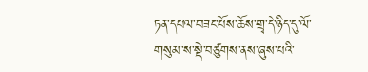ཏན་དཔལ་བཟང་པོས་ཆོས་གྲྭ་དེ་ཉིད་དུ་ལོ་གསུམ་ས་སྡེ་བཙུགས་ནས་ཞུས་པའི་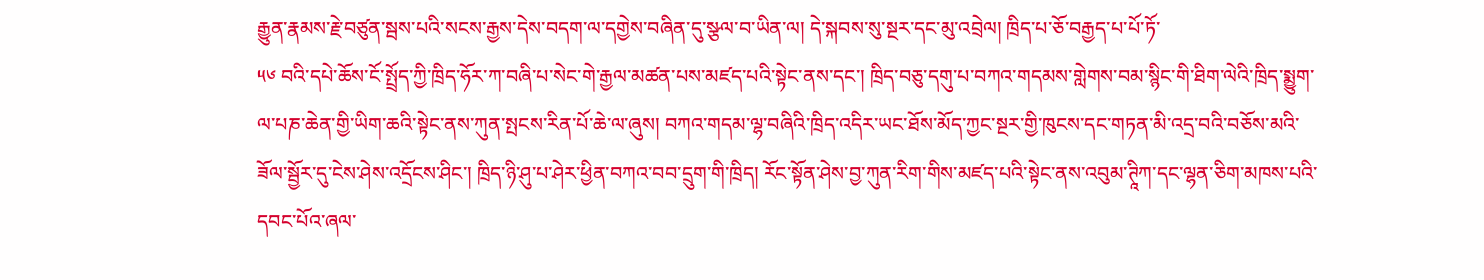རྒྱུན་རྣམས་རྗེ་བཙུན་སྦས་པའི་སངས་རྒྱས་དེས་བདག་ལ་དགྱེས་བཞིན་དུ་སྩལ་བ་ཡིན་ལ། དེ་སྐབས་སུ་སྔར་དང་མུ་འབྲེལ། ཁྲིད་པ་ཅོ་བརྒྱད་པ་པོ་ཏོ་
༥༦ བའི་དཔེ་ཆོས་ངོ་སྤྲོད་ཀྱི་ཁྲིད་ཧོར་ཀ་བཞི་པ་སེང་གེ་རྒྱལ་མཚན་པས་མཛད་པའི་སྟེང་ནས་དང་། ཁྲིད་བཅུ་དགུ་པ་བཀའ་གདམས་གླེགས་བམ་སྙིང་གི་ཐིག་ལེའི་ཁྲིད་སྨྱུག་ལ་པཎ་ཆེན་གྱི་ཡིག་ཆའི་སྟེང་ནས་ཀུན་སྤངས་རིན་པོ་ཆེ་ལ་ཞུས། བཀའ་གདམ་ལྷ་བཞིའི་ཁྲིད་འདིར་ཡང་ཐོས་མོད་ཀྱང་སྔར་གྱི་ཁུངས་དང་གཏན་མི་འདྲ་བའི་བཅོས་མའི་ཟོལ་སྦྱོར་དུ་ངེས་ཤེས་འདྲོངས་ཤིང་། ཁྲིད་ཉི་ཤུ་པ་ཤེར་ཕྱིན་བཀའ་བབ་དྲུག་གི་ཁྲིད། རོང་སྟོན་ཤེས་བྱ་ཀུན་རིག་གིས་མཛད་པའི་སྟེང་ནས་འབུམ་ཊཱིཀ་དང་ལྷན་ཅིག་མཁས་པའི་དབང་པོའ་ཞལ་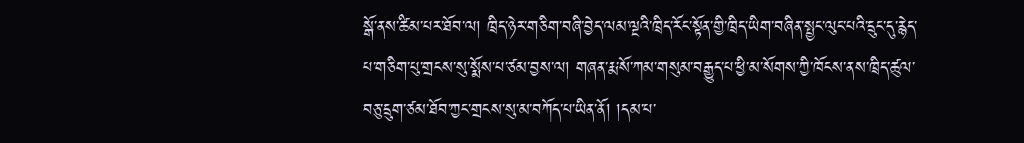སྒོ་ནས་ཚིམ་པར་ཐོབ་ལ། ཁྲིད་ཉེར་གཅིག་བཞི་བྱེད་ལམ་ལྔའི་ཁྲིད་རོང་སྟོན་གྱི་ཁྲིད་ཡིག་བཞིན་སྤྱང་ལུང་པའི་དྲུང་དུ་རྙེད་པ་གཅིག་པུ་གྲངས་སུ་སྨོས་པ་ཙམ་བྱས་ལ། གཞན་རྨ་སོ་ཀམ་གསུམ་བརྒྱུད་པ་ཕྱི་མ་སོགས་ཀྱི་ཁོངས་ནས་ཁྲིད་ཚུལ་བཅུ་དྲུག་ཙམ་ཐོབ་ཀྱང་གྲངས་སུ་མ་བཀོད་པ་ཡིན་ནོ། །དམ་པ་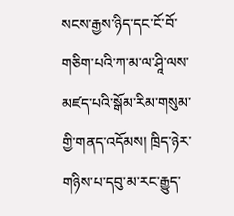སངས་རྒྱས་ཉིད་དང་ངོ་བོ་གཅིག་པའི་ཀ་མ་ལ་ཤཱི་ལས་མཛད་པའི་སྒོམ་རིམ་གསུམ་གྱི་གནད་འདོམས། ཁྲིད་ཉེར་གཉིས་པ་དབུ་མ་རང་རྒྱུད་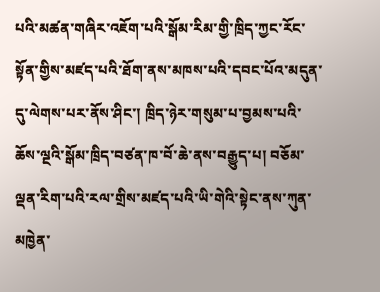པའི་མཚན་གཞིར་འཇོག་པའི་སྒོམ་རིམ་གྱི་ཁྲིད་ཀྱང་རོང་སྟོན་གྱིས་མཛད་པའི་ཐོག་ནས་མཁས་པའི་དབང་པོའ་མདུན་དུ་ལེགས་པར་ནོས་ཤིང་། ཁྲིད་ཉེར་གསུམ་པ་བྱམས་པའི་ཆོས་ལྔའི་སྒོམ་ཁྲིད་བཙན་ཁ་བོ་ཆེ་ནས་བརྒྱུད་པ། བཅོམ་ལྡན་རིག་པའི་རལ་གྲིས་མཛད་པའི་ཡི་གེའི་སྟེང་ནས་ཀུན་མཁྱེན་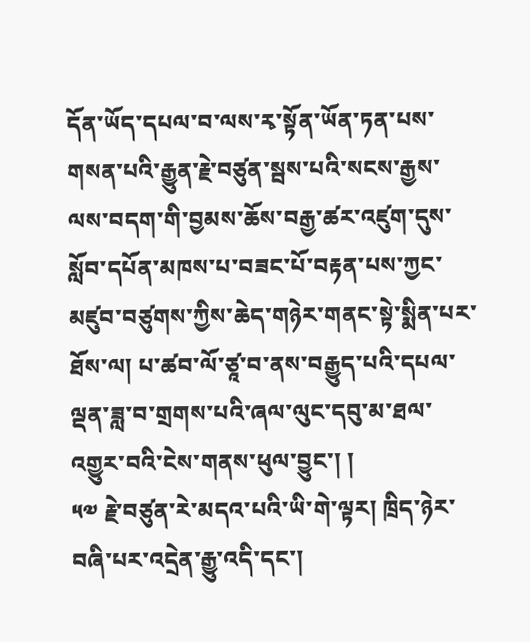དོན་ཡོད་དཔལ་བ་ལས་རྭ་སྟོན་ཡོན་ཏན་པས་གསན་པའི་རྒྱུན་རྗེ་བཙུན་སྦས་པའི་སངས་རྒྱས་ལས་བདག་གི་བྱམས་ཆོས་བརྒྱ་ཚར་འཛུག་དུས་སློབ་དཔོན་མཁས་པ་བཟང་པོ་བརྟན་པས་ཀྱང་མཛུབ་བཙུགས་ཀྱིས་ཆེད་གཉེར་གནང་སྟེ་སྨིན་པར་ཐོས་ལ། པ་ཚབ་ལོ་ཙཱ་བ་ནས་བརྒྱུད་པའི་དཔལ་ལྡན་ཟླ་བ་གྲགས་པའི་ཞལ་ལུང་དབུ་མ་ཐལ་འགྱུར་བའི་ངེས་གནས་ཕུལ་བྱུང་། །
༥༧ རྗེ་བཙུན་རེ་མདའ་པའི་ཡི་གེ་ལྟར། ཁྲིད་ཉེར་བཞི་པར་འདྲེན་རྒྱུ་འདི་དང་།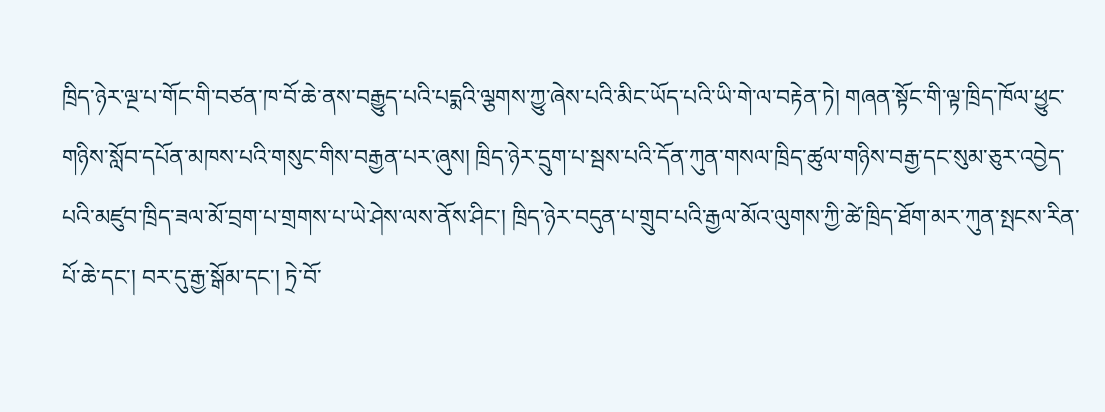ཁྲིད་ཉེར་ལྔ་པ་གོང་གི་བཙན་ཁ་བོ་ཆེ་ནས་བརྒྱུད་པའི་པདྨའི་ལྕགས་ཀྱུ་ཞེས་པའི་མིང་ཡོད་པའི་ཡི་གེ་ལ་བརྟེན་ཏེ། གཞན་སྟོང་གི་ལྟ་ཁྲིད་ཁོལ་ཕྱུང་གཉིས་སློབ་དཔོན་མཁས་པའི་གསུང་གིས་བརྒྱན་པར་ཞུས། ཁྲིད་ཉེར་དྲུག་པ་སྦས་པའི་དོན་ཀུན་གསལ་ཁྲིད་ཚུལ་གཉིས་བརྒྱ་དང་སུམ་ཅུར་འབྱེད་པའི་མཛུབ་ཁྲིད་ཟལ་མོ་བྲག་པ་གྲགས་པ་ཡེ་ཤེས་ལས་ནོས་ཤིང་། ཁྲིད་ཉེར་བདུན་པ་གྲུབ་པའི་རྒྱལ་མོའ་ལུགས་ཀྱི་ཚེ་ཁྲིད་ཐོག་མར་ཀུན་སྤངས་རིན་པོ་ཆེ་དང་། བར་དུ་རྒྱ་སྒོམ་དང་། ཏྲེ་བོ་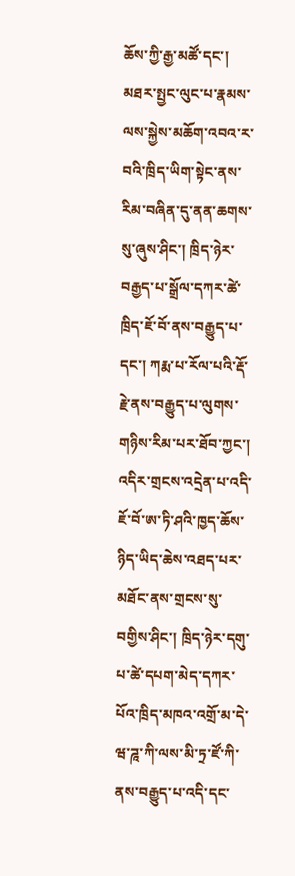ཆོས་ཀྱི་རྒྱ་མཚོ་དང་། མཐར་སྤྱང་ལུང་པ་རྣམས་ལས་སྐྱེས་མཆོག་འབའ་ར་བའི་ཁྲིད་ཡིག་སྟེང་ནས་རིམ་བཞིན་དུ་ནན་ཆགས་སུ་ཞུས་ཤིང་། ཁྲིད་ཉེར་བརྒྱད་པ་སྒྲོལ་དཀར་ཚེ་ཁྲིད་ཇོ་བོ་ནས་བརྒྱུད་པ་དང་། ཀརྨ་པ་རོལ་པའི་རྡོ་རྗེ་ནས་བརྒྱུད་པ་ལུགས་གཉིས་རིམ་པར་ཐོབ་ཀྱང་། འདིར་གྲངས་འདྲེན་པ་འདི་ཇོ་བོ་ཨ་ཏི་ཤའི་ཁྱད་ཆོས་ཉིད་ཡིད་ཆེས་འཐད་པར་མཐོང་ནས་གྲངས་སུ་བགྱིས་ཤིང་། ཁྲིད་ཉེར་དགུ་པ་ཚེ་དཔག་མེད་དཀར་པོའ་ཁྲིད་མཁའ་འགྲོ་མ་དེ་ཝ་ཌཱ་ཀི་ལས་མི་ཏྲ་ཛོ་ཀི་ནས་བརྒྱུད་པ་འདི་དང་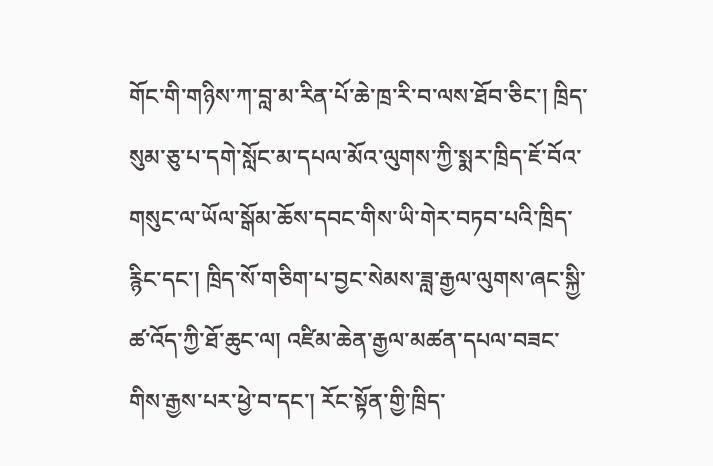གོང་གི་གཉིས་ཀ་བླ་མ་རིན་པོ་ཆེ་ཁྲ་རི་བ་ལས་ཐོབ་ཅིང་། ཁྲིད་སུམ་ཅུ་པ་དགེ་སློང་མ་དཔལ་མོའ་ལུགས་ཀྱི་སྨར་ཁྲིད་ཇོ་བོའ་གསུང་ལ་ཡོལ་སྒོམ་ཆོས་དབང་གིས་ཡི་གེར་བཏབ་པའི་ཁྲིད་རྙིང་དང་། ཁྲིད་སོ་གཅིག་པ་བྱང་སེམས་ཟླ་རྒྱལ་ལུགས་ཞང་སྐྱི་ཚ་འོད་ཀྱི་ཐོ་ཆུང་ལ། འཛིམ་ཆེན་རྒྱལ་མཚན་དཔལ་བཟང་གིས་རྒྱས་པར་ཕྱེ་བ་དང་། རོང་སྟོན་གྱི་ཁྲིད་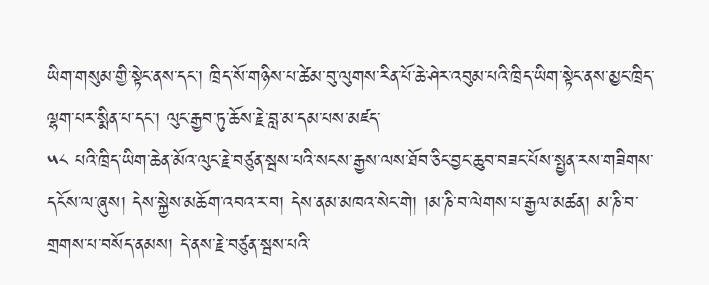ཡིག་གསུམ་གྱི་སྟེང་ནས་དང་། ཁྲིད་སོ་གཉིས་པ་ཚེམ་བུ་ལུགས་རིན་པོ་ཆེ་ཤེར་འབུམ་པའི་ཁྲིད་ཡིག་སྟེང་ནས་མྱང་ཁྲིད་ལྷག་པར་སྨིན་པ་དང་། ལུང་རྒྱབ་ཏུ་ཆོས་རྗེ་བླ་མ་དམ་པས་མཛད་
༥༨ པའི་ཁྲིད་ཡིག་ཆེན་མོའ་ལུང་རྗེ་བཙུན་སྦས་པའི་སངས་རྒྱས་ལས་ཐོབ་ཅིང་བྱང་ཆུབ་བཟང་པོས་སྤྱན་རས་གཟིགས་དངོས་ལ་ཞུས། དེས་སྐྱེས་མཆོག་འབའ་ར་བ། དེས་ནམ་མཁའ་སེང་གེ། །མ་ཎི་བ་ལེགས་པ་རྒྱལ་མཚན། མ་ཎི་བ་གྲགས་པ་བསོད་ནམས། དེ་ནས་རྗེ་བཙུན་སྦས་པའི་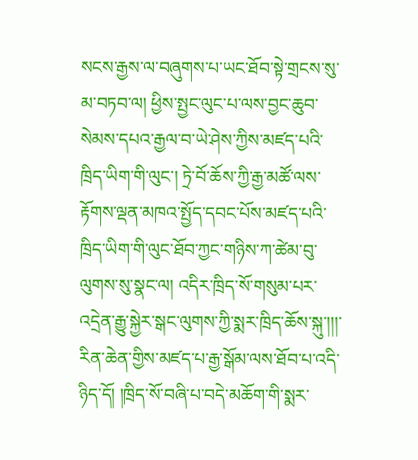སངས་རྒྱས་ལ་བཞུགས་པ་ཡང་ཐོབ་སྟེ་གྲངས་སུ་མ་བཏབ་ལ། ཕྱིས་སྤྱང་ལུང་པ་ལས་བྱང་ཆུབ་སེམས་དཔའ་རྒྱལ་བ་ཡེ་ཤེས་ཀྱིས་མཛད་པའི་ཁྲིད་ཡིག་གི་ལུང་། ཏྲེ་བོ་ཆོས་ཀྱི་རྒྱ་མཚོ་ལས་རྟོགས་ལྡན་མཁའ་སྤྱོད་དབང་པོས་མཛད་པའི་ཁྲིད་ཡིག་གི་ལུང་ཐོབ་ཀྱང་གཉིས་ཀ་ཚེམ་བུ་ལུགས་སུ་སྣང་ལ། འདིར་ཁྲིད་སོ་གསུམ་པར་འདྲེན་རྒྱུ་སྐྱེར་སྒང་ལུགས་ཀྱི་སྨར་ཁྲིད་ཆོས་སྐུ་།།།་རིན་ཆེན་གྱིས་མཛད་པ་རྒྱ་སྒོམ་ལས་ཐོབ་པ་འདི་ཉིད་དོ། །ཁྲིད་སོ་བཞི་པ་བདེ་མཆོག་གི་སྨར་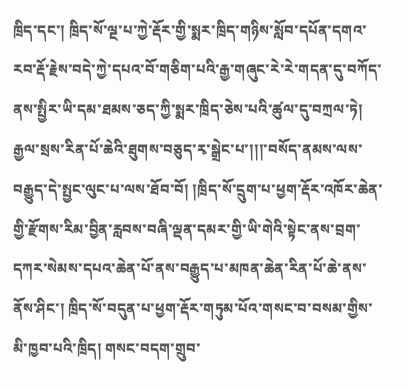ཁྲིད་དང་། ཁྲིད་སོ་ལྔ་པ་ཀྱེ་རྡོར་གྱི་སྨར་ཁྲིད་གཉིས་སློབ་དཔོན་དགའ་རབ་རྡོ་རྗེས་བདེ་ཀྱེ་དཔའ་བོ་གཅིག་པའི་རྒྱ་གཞུང་རེ་རེ་གདན་དུ་བཀོད་ནས་སྤྱིར་ཡི་དམ་ཐམས་ཅད་ཀྱི་སྨར་ཁྲིད་ཅེས་པའི་ཚུལ་དུ་བཀྲལ་ཏེ། རྒྱལ་སྲས་རིན་པོ་ཆེའི་ཐུགས་བཅུད་རྭ་སྒྲེང་པ་།།།་བསོད་ནམས་ལས་བརྒྱུད་དེ་སྤྱང་ལུང་པ་ལས་ཐོབ་བོ། །ཁྲིད་སོ་དྲུག་པ་ཕྱག་རྡོར་འཁོར་ཆེན་གྱི་རྫོགས་རིམ་བྱིན་རླབས་བཞི་ལྡན་དམར་གྱི་ཡི་གེའི་སྟེང་ནས་བྲག་དཀར་སེམས་དཔའ་ཆེན་པོ་ནས་བརྒྱུད་པ་མཁན་ཆེན་རིན་པོ་ཆེ་ནས་ནོས་ཤིང་། ཁྲིད་སོ་བདུན་པ་ཕྱག་རྡོར་གཏུམ་པོའ་གསང་བ་བསམ་གྱིས་མི་ཁྱབ་པའི་ཁྲིད། གསང་བདག་གྲུབ་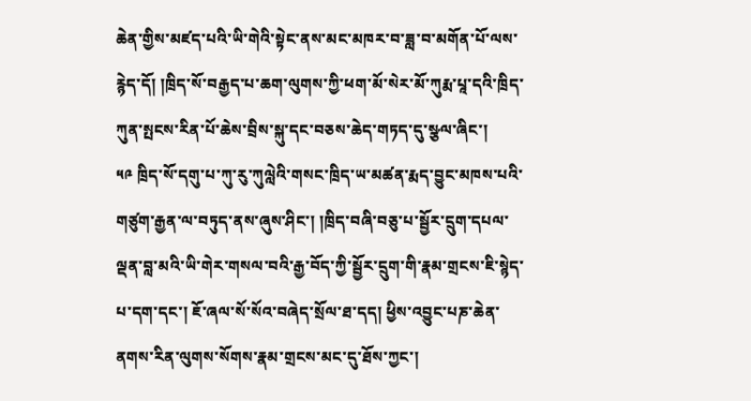ཆེན་གྱིས་མཛད་པའི་ཡི་གེའི་སྟེང་ནས་མང་མཁར་བ་ཟླ་བ་མགོན་པོ་ལས་རྙེད་དོ། །ཁྲིད་སོ་བརྒྱད་པ་ཆག་ལུགས་ཀྱི་ཕག་མོ་སེར་མོ་ཀུརྨ་པཱ་དའི་ཁྲིད་ཀུན་སྤངས་རིན་པོ་ཆེས་བྲིས་སྐུ་དང་བཅས་ཆེད་གཏད་དུ་སྩལ་ཞིང་།
༥༩ ཁྲིད་སོ་དགུ་པ་ཀུ་རུ་ཀུལླེའི་གསང་ཁྲིད་ཡ་མཚན་རྨད་བྱུང་མཁས་པའི་གཙུག་རྒྱན་ལ་བཏུད་ནས་ཞུས་ཤིང་། །ཁྲིད་བཞི་བཅུ་པ་སྦྱོར་དྲུག་དཔལ་ལྡན་བླ་མའི་ཡི་གེར་གསལ་བའི་རྒྱ་བོད་ཀྱི་སྦྱོར་དྲུག་གི་རྣམ་གྲངས་ཇི་སྙེད་པ་དག་དང་། ཇོ་ཞལ་སོ་སོའ་བཞེད་སྲོལ་ཐ་དད། ཕྱིས་འབྱུང་པཎ་ཆེན་ནགས་རིན་ལུགས་སོགས་རྣམ་གྲངས་མང་དུ་ཐོས་ཀྱང་།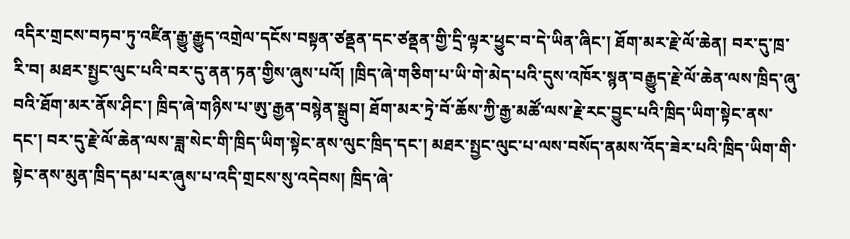འདིར་གྲངས་བཏབ་ཏུ་འཛིན་རྒྱུ་རྒྱུད་འགྲེལ་དངོས་བསྟན་ཙནྡན་དང་ཙནྡན་གྱི་དྲི་ལྟར་ཕྱུང་བ་དེ་ཡིན་ཞིང་། ཐོག་མར་རྗེ་ལོ་ཆེན། བར་དུ་ཁྲ་རི་བ། མཐར་སྤྱང་ལུང་པའི་བར་དུ་ནན་ཏན་གྱིས་ཞུས་པའོ། །ཁྲིད་ཞེ་གཅིག་པ་ཡི་གེ་མེད་པའི་དུས་འཁོར་སྙན་བརྒྱུད་རྗེ་ལོ་ཆེན་ལས་ཁྲིད་ཞུ་བའི་ཐོག་མར་ནོས་ཤིང་། ཁྲིད་ཞེ་གཉིས་པ་ཨུ་རྒྱན་བསྙེན་སྒྲུབ། ཐོག་མར་ཏྲེ་བོ་ཆོས་ཀྱི་རྒྱ་མཚོ་ལས་རྗེ་རང་བྱུང་པའི་ཁྲིད་ཡིག་སྟེང་ནས་དང་། བར་དུ་རྗེ་ལོ་ཆེན་ལས་ཟླ་སེང་གི་ཁྲིད་ཡིག་སྟེང་ནས་ལུང་ཁྲིད་དང་། མཐར་སྤྱང་ལུང་པ་ལས་བསོད་ནམས་འོད་ཟེར་པའི་ཁྲིད་ཡིག་གི་སྟེང་ནས་མུན་ཁྲིད་དམ་པར་ཞུས་པ་འདི་གྲངས་སུ་འདེབས། ཁྲིད་ཞེ་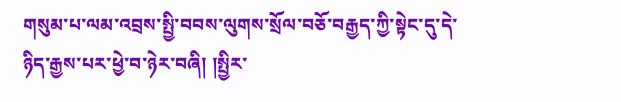གསུམ་པ་ལམ་འབྲས་སྤྱི་བབས་ལུགས་སྲོལ་བཅོ་བརྒྱད་ཀྱི་སྟེང་དུ་དེ་ཉིད་རྒྱས་པར་ཕྱེ་བ་ཉེར་བཞི། །སྤྱིར་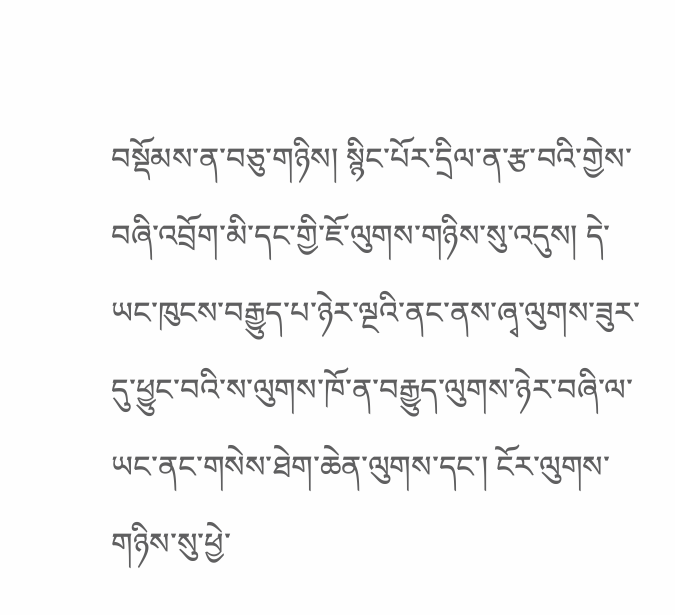བསྡོམས་ན་བཅུ་གཉིས། སྙིང་པོར་དྲིལ་ན་རྩ་བའི་གྱེས་བཞི་འབྲོག་མི་དང་གྱི་ཇོ་ལུགས་གཉིས་སུ་འདུས། དེ་ཡང་ཁུངས་བརྒྱུད་པ་ཉེར་ལྔའི་ནང་ནས་ཞྭ་ལུགས་ཟུར་དུ་ཕྱུང་བའི་ས་ལུགས་ཁོ་ན་བརྒྱུད་ལུགས་ཉེར་བཞི་ལ་ཡང་ནང་གསེས་ཐེག་ཆེན་ལུགས་དང་། ངོར་ལུགས་གཉིས་སུ་ཕྱེ་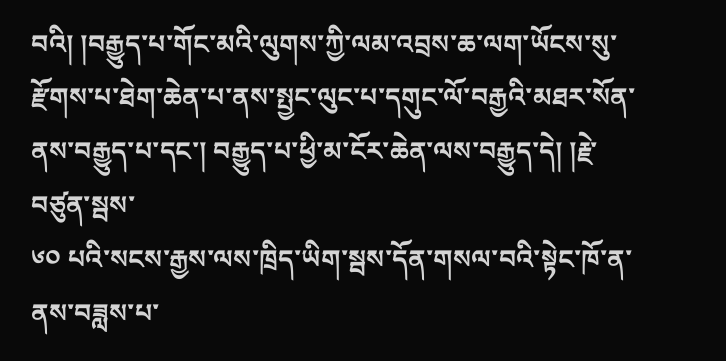བའི། །བརྒྱུད་པ་གོང་མའི་ལུགས་ཀྱི་ལམ་འབྲས་ཆ་ལག་ཡོངས་སུ་རྫོགས་པ་ཐེག་ཆེན་པ་ནས་སྤྱང་ལུང་པ་དགུང་ལོ་བརྒྱའི་མཐར་སོན་ནས་བརྒྱུད་པ་དང་། བརྒྱུད་པ་ཕྱི་མ་ངོར་ཆེན་ལས་བརྒྱུད་དེ། །རྗེ་བཙུན་སྦས་
༦༠ པའི་སངས་རྒྱས་ལས་ཁྲིད་ཡིག་སྦས་དོན་གསལ་བའི་སྟེང་ཁོ་ན་ནས་བཟླས་པ་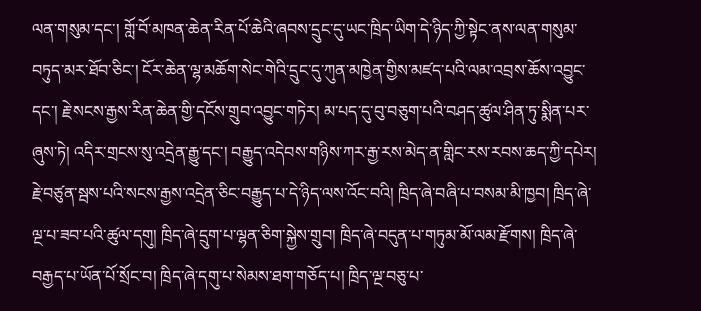ལན་གསུམ་དང་། གློ་བོ་མཁན་ཆེན་རིན་པོ་ཆེའི་ཞབས་དྲུང་དུ་ཡང་ཁྲིད་ཡིག་དེ་ཉིད་ཀྱི་སྟེང་ནས་ལན་གསུམ་བཏུད་མར་ཐོབ་ཅིང་། ངོར་ཆེན་ལྷ་མཆོག་སེང་གེའི་དྲུང་དུ་ཀུན་མཁྱེན་གྱིས་མཛད་པའི་ལམ་འབྲས་ཆོས་འབྱུང་དང་། རྗེ་སངས་རྒྱས་རིན་ཆེན་གྱི་དངོས་གྲུབ་འབྱུང་གཏེར། མ་པད་དུ་བུ་བཅུག་པའི་བཤད་ཚུལ་ཤིན་ཏུ་སྨིན་པར་ཞུས་ཏེ། འདིར་གྲངས་སུ་འདྲེན་རྒྱུ་དང་། བརྒྱུད་འདེབས་གཉིས་ཀར་རྒྱ་རས་མེད་ན་གླིང་རས་རབས་ཆད་ཀྱི་དཔེར། རྗེ་བཙུན་སྦས་པའི་སངས་རྒྱས་འདྲེན་ཅིང་བརྒྱུད་པ་དེ་ཉིད་ལས་འོང་བའི། ཁྲིད་ཞེ་བཞི་པ་བསམ་མི་ཁྱབ། ཁྲིད་ཞེ་ལྔ་པ་ཟབ་པའི་ཚུལ་དགུ། ཁྲིད་ཞེ་དྲུག་པ་ལྷན་ཅིག་སྐྱེས་གྲུབ། ཁྲིད་ཞེ་བདུན་པ་གཏུམ་མོ་ལམ་རྫོགས། ཁྲིད་ཞེ་བརྒྱད་པ་ཡོན་པོ་སྲོང་བ། ཁྲིད་ཞེ་དགུ་པ་སེམས་ཐག་གཅོད་པ། ཁྲིད་ལྔ་བཅུ་པ་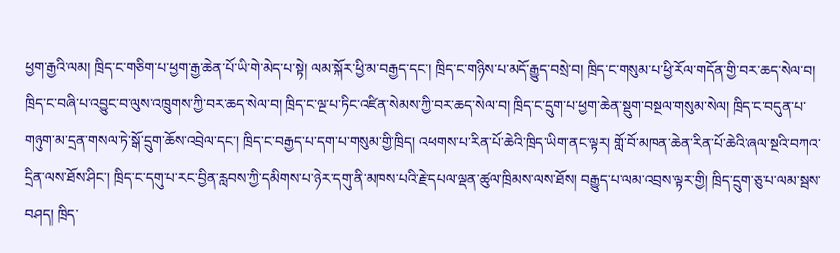ཕྱག་རྒྱའི་ལམ། ཁྲིད་ང་གཅིག་པ་ཕྱག་རྒྱ་ཆེན་པོ་ཡི་གེ་མེད་པ་སྟེ། ལམ་སྐོར་ཕྱི་མ་བརྒྱད་དང་། ཁྲིད་ང་གཉིས་པ་མདོ་རྒྱུད་བསྲེ་བ། ཁྲིད་ང་གསུམ་པ་ཕྱི་རོལ་གདོན་གྱི་བར་ཆད་སེལ་བ། ཁྲིད་ང་བཞི་པ་འབྱུང་བ་ལུས་འཁྲུགས་ཀྱི་བར་ཆད་སེལ་བ། ཁྲིད་ང་ལྔ་པ་ཏིང་འཛིན་སེམས་ཀྱི་བར་ཆད་སེལ་བ། ཁྲིད་ང་དྲུག་པ་ཕྱག་ཆེན་སྡུག་བསྔལ་གསུམ་སེལ། ཁྲིད་ང་བདུན་པ་གཉུག་མ་དྲན་གསལ་ཏེ་སྒོ་དྲུག་ཆོས་འབྲེལ་དང་། ཁྲིད་ང་བརྒྱད་པ་དག་པ་གསུམ་གྱི་ཁྲིད། འཕགས་པ་རིན་པོ་ཆེའི་ཁྲིད་ཡིག་ནང་ལྟར། གློ་བོ་མཁན་ཆེན་རིན་པོ་ཆེའི་ཞལ་སྔའི་བཀའ་དྲིན་ལས་ཐོས་ཤིང་། ཁྲིད་ང་དགུ་པ་རང་བྱིན་རླབས་ཀྱི་དམིགས་པ་ཉེར་དགུ་ནི་མཁས་པའི་རྗེ་དཔལ་ལྡན་ཚུལ་ཁྲིམས་ལས་ཐོས། བརྒྱུད་པ་ལམ་འབྲས་ལྟར་གྱི། ཁྲིད་དྲུག་ཅུ་པ་ལམ་སྦས་བཤད། ཁྲིད་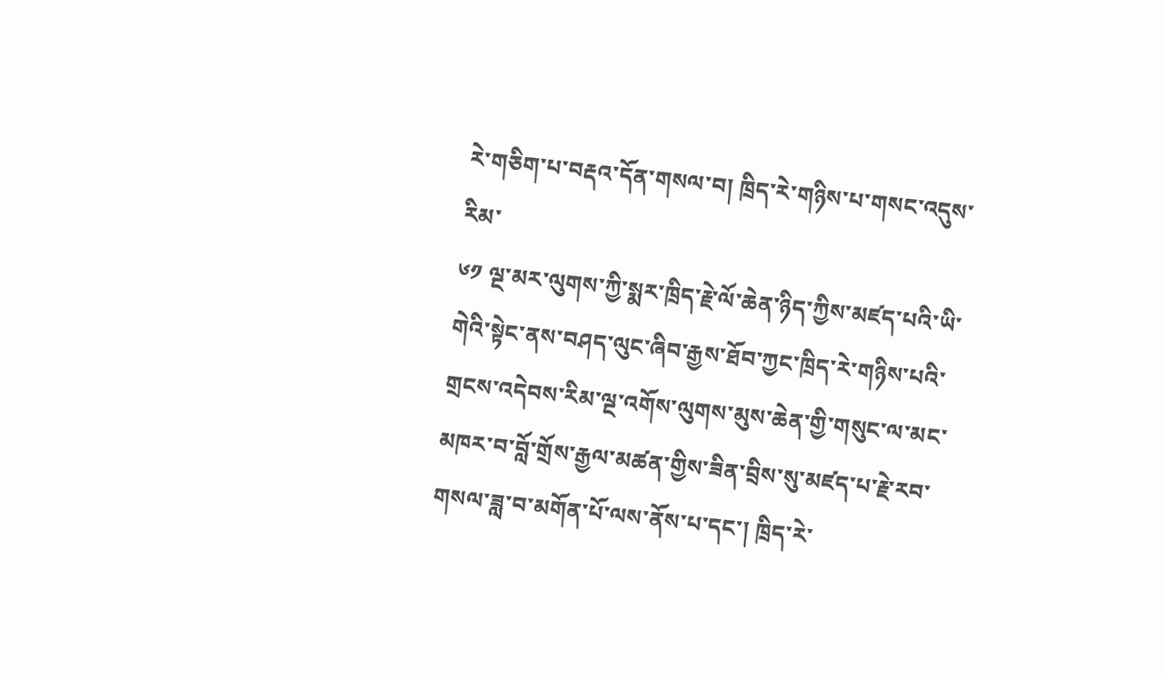རེ་གཅིག་པ་བརྡའ་དོན་གསལ་བ། ཁྲིད་རེ་གཉིས་པ་གསང་འདུས་རིམ་
༦༡ ལྔ་མར་ལུགས་ཀྱི་སྨར་ཁྲིད་རྗེ་ལོ་ཆེན་ཉིད་ཀྱིས་མཛད་པའི་ཡི་གེའི་སྟེང་ནས་བཤད་ལུང་ཞིབ་རྒྱས་ཐོབ་ཀྱང་ཁྲིད་རེ་གཉིས་པའི་གྲངས་འདེབས་རིམ་ལྔ་འགོས་ལུགས་མུས་ཆེན་གྱི་གསུང་ལ་མང་མཁར་བ་བློ་གྲོས་རྒྱལ་མཚན་གྱིས་ཟིན་བྲིས་སུ་མཛད་པ་རྗེ་རབ་གསལ་ཟླ་བ་མགོན་པོ་ལས་ནོས་པ་དང་། ཁྲིད་རེ་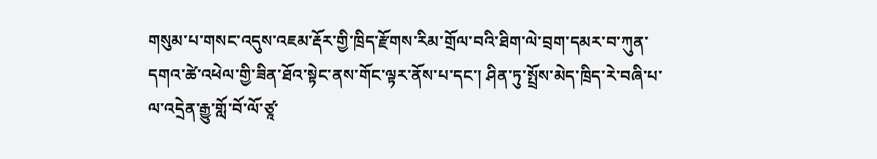གསུམ་པ་གསང་འདུས་འཇམ་རྡོར་གྱི་ཁྲིད་རྫོགས་རིམ་གྲོལ་བའི་ཐིག་ལེ་བྲག་དམར་བ་ཀུན་དགའ་ཚེ་འཕེལ་གྱི་ཟིན་ཐོའ་སྟེང་ནས་གོང་ལྟར་ནོས་པ་དང་། ཤིན་ཏུ་སྤྲོས་མེད་ཁྲིད་རེ་བཞི་པ་ལ་འདྲེན་རྒྱུ་གློ་བོ་ལོ་ཙཱ་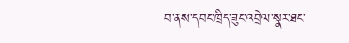བ་ནས་དབང་ཁྲིད་ཟུང་འབྲེལ་སྣར་ཐང་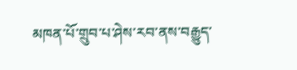མཁན་པོ་གྲུབ་པ་ཤེས་རབ་ནས་བརྒྱུད་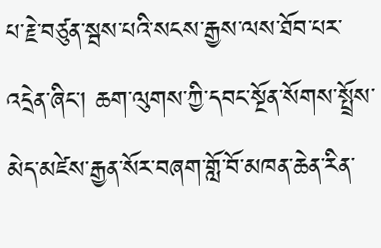པ་རྗེ་བཙུན་སྦས་པའི་སངས་རྒྱས་ལས་ཐོབ་པར་འདྲེན་ཞིང་། ཆག་ལུགས་ཀྱི་དབང་སྔོན་སོགས་སྤྲོས་མེད་མཛེས་རྒྱན་སོར་བཞག་གློ་བོ་མཁན་ཆེན་རིན་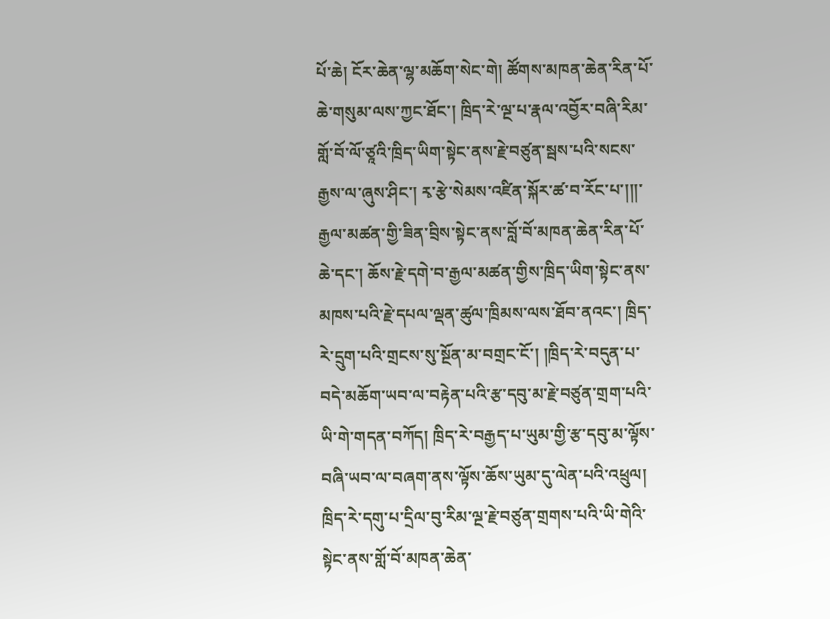པོ་ཆེ། ངོར་ཆེན་ལྷ་མཆོག་སེང་གེ། ཚོགས་མཁན་ཆེན་རིན་པོ་ཆེ་གསུམ་ལས་ཀྱང་ཐོང་། ཁྲིད་རེ་ལྔ་པ་རྣལ་འབྱོར་བཞི་རིམ་གློ་བོ་ལོ་ཙཱའི་ཁྲིད་ཡིག་སྟེང་ནས་རྗེ་བཙུན་སྦས་པའི་སངས་རྒྱས་ལ་ཞུས་ཤིང་། རྭ་རྩེ་སེམས་འཛིན་སྐོར་ཚ་བ་རོང་པ་།།།་རྒྱལ་མཚན་གྱི་ཟིན་བྲིས་སྟེང་ནས་བློ་བོ་མཁན་ཆེན་རིན་པོ་ཆེ་དང་། ཆོས་རྗེ་དགེ་བ་རྒྱལ་མཚན་གྱིས་ཁྲིད་ཡིག་སྟེང་ནས་མཁས་པའི་རྗེ་དཔལ་ལྡན་ཚུལ་ཁྲིམས་ལས་ཐོབ་ནའང་། ཁྲིད་རེ་དྲུག་པའི་གྲངས་སུ་སྔོན་མ་བགྲང་ངོ་། །ཁྲིད་རེ་བདུན་པ་བདེ་མཆོག་ཡབ་ལ་བརྟེན་པའི་རྩ་དབུ་མ་རྗེ་བཙུན་གྲག་པའི་ཡི་གེ་གདན་བཀོད། ཁྲིད་རེ་བརྒྱད་པ་ཡུམ་གྱི་རྩ་དབུ་མ་ལྟོས་བཞི་ཡབ་ལ་བཞག་ནས་ལྟོས་ཆོས་ཡུམ་དུ་ལེན་པའི་འཕྲུལ། ཁྲིད་རེ་དགུ་པ་དྲིལ་བུ་རིམ་ལྔ་རྗེ་བཙུན་གྲགས་པའི་ཡི་གེའི་སྟེང་ནས་གློ་བོ་མཁན་ཆེན་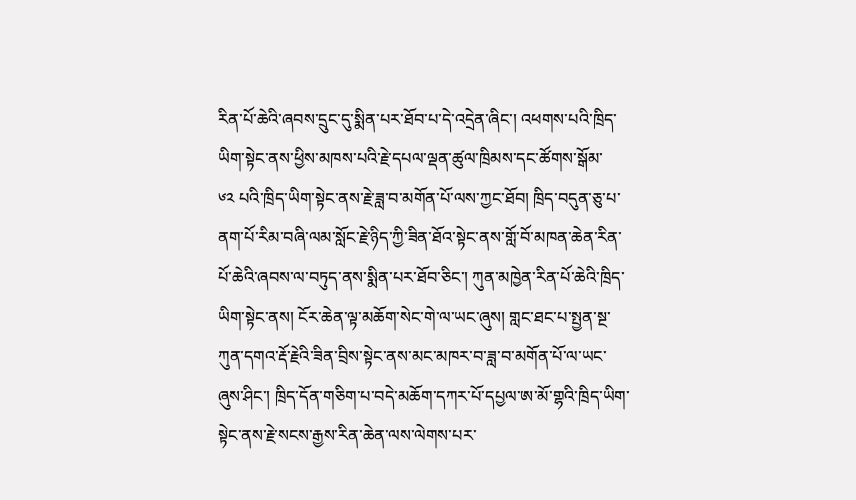རིན་པོ་ཆེའི་ཞབས་དྲུང་དུ་སྨིན་པར་ཐོབ་པ་དེ་འདྲེན་ཞིང་། འཕགས་པའི་ཁྲིད་ཡིག་སྟེང་ནས་ཕྱིས་མཁས་པའི་རྗེ་དཔལ་ལྡན་ཚུལ་ཁྲིམས་དང་ཚོགས་སྒོམ་
༦༢ པའི་ཁྲིད་ཡིག་སྟེང་ནས་རྗེ་ཟླ་བ་མགོན་པོ་ལས་ཀྱང་ཐོབ། ཁྲིད་བདུན་ཅུ་པ་ནག་པོ་རིམ་བཞི་ལམ་སློང་རྗེ་ཉིད་ཀྱི་ཟིན་ཐོའ་སྟེང་ནས་གློ་བོ་མཁན་ཆེན་རིན་པོ་ཆེའི་ཞབས་ལ་བཏུད་ནས་སྨིན་པར་ཐོབ་ཅིང་། ཀུན་མཁྱེན་རིན་པོ་ཆེའི་ཁྲིད་ཡིག་སྟེང་ནས། ངོར་ཆེན་ལྟ་མཆོག་སེང་གེ་ལ་ཡང་ཞུས། གླང་ཐང་པ་སྤྱན་སྔ་ཀུན་དགའ་རྡོ་རྗེའི་ཟིན་བྲིས་སྟེང་ནས་མང་མཁར་བ་ཟླ་བ་མགོན་པོ་ལ་ཡང་ཞུས་ཤིང་། ཁྲིད་དོན་གཅིག་པ་བདེ་མཆོག་དཀར་པོ་དཔྱལ་ཨ་མོ་གྷའི་ཁྲིད་ཡིག་སྟེང་ནས་རྗེ་སངས་རྒྱས་རིན་ཆེན་ལས་ལེགས་པར་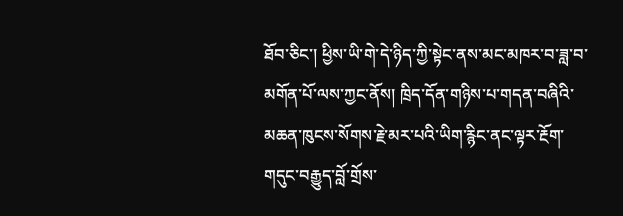ཐོབ་ཅིང་། ཕྱིས་ཡི་གེ་དེ་ཉིད་ཀྱི་སྟེང་ནས་མང་མཁར་བ་ཟླ་བ་མགོན་པོ་ལས་ཀྱང་ནོས། ཁྲིད་དོན་གཉིས་པ་གདན་བཞིའི་མཆན་ཁུངས་སོགས་རྗེ་མར་པའི་ཡིག་རྙིང་ནང་ལྟར་རྔོག་གདུང་བརྒྱུད་བློ་གྲོས་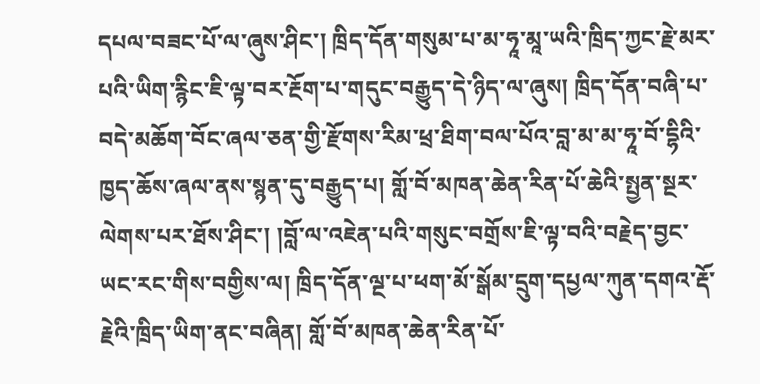དཔལ་བཟང་པོ་ལ་ཞུས་ཤིང་། ཁྲིད་དོན་གསུམ་པ་མ་ཧཱ་མཱ་ཡའི་ཁྲིད་ཀྱང་རྗེ་མར་པའི་ཡིག་རྙིང་ཇི་ལྟ་བར་རྔོག་པ་གདུང་བརྒྱུད་དེ་ཉིད་ལ་ཞུས། ཁྲིད་དོན་བཞི་པ་བདེ་མཆོག་བོང་ཞལ་ཅན་གྱི་རྫོགས་རིམ་ཕྲ་ཐིག་བལ་པོའ་བླ་མ་མ་ཧཱ་བོ་དྷིའི་ཁྱད་ཆོས་ཞལ་ནས་སྙན་དུ་བརྒྱུད་པ། གློ་བོ་མཁན་ཆེན་རིན་པོ་ཆེའི་སྤྱན་སྔར་ལེགས་པར་ཐོས་ཤིང་། །བློ་ལ་འཇེན་པའི་གསུང་བགྲོས་ཇི་ལྟ་བའི་བརྗེད་བྱང་ཡང་རང་གིས་བགྱིས་ལ། ཁྲིད་དོན་ལྔ་པ་ཕག་མོ་སྒོམ་དྲུག་དཔྱལ་ཀུན་དགའ་རྡོ་རྗེའི་ཁྲིད་ཡིག་ནང་བཞིན། གློ་བོ་མཁན་ཆེན་རིན་པོ་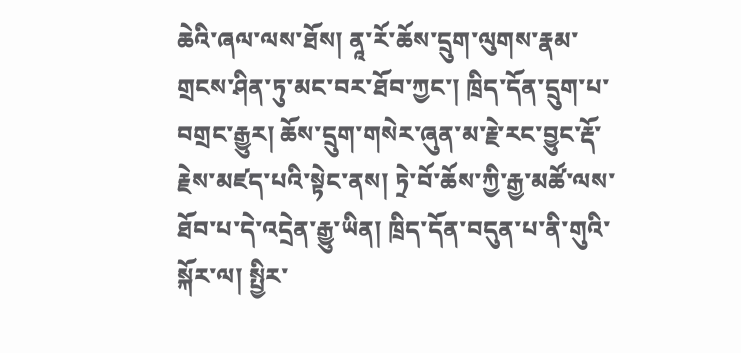ཆེའི་ཞལ་ལས་ཐོས། ནཱ་རོ་ཆོས་དྲུག་ལུགས་རྣམ་གྲངས་ཤིན་ཏུ་མང་བར་ཐོབ་ཀྱང་། ཁྲིད་དོན་དྲུག་པ་བགྲང་རྒྱུར། ཆོས་དྲུག་གསེར་ཞུན་མ་རྗེ་རང་བྱུང་རྡོ་རྗེས་མཛད་པའི་སྟེང་ནས། ཏྲེ་བོ་ཆོས་ཀྱི་རྒྱ་མཚོ་ལས་ཐོབ་པ་དེ་འདྲེན་རྒྱུ་ཡིན། ཁྲིད་དོན་བདུན་པ་ནི་གུའི་སྐོར་ལ། སྤྱིར་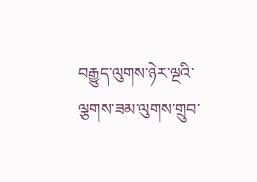བརྒྱུད་ལུགས་ཉེར་ལྔའི་ལྕགས་ཟམ་ལུགས་གྲུབ་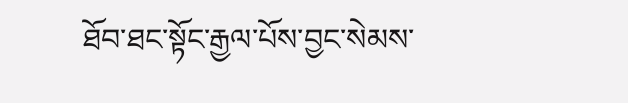ཐོབ་ཐང་སྟོང་རྒྱལ་པོས་བྱང་སེམས་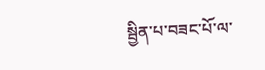སྦྱིན་པ་བཟང་པོ་ལ་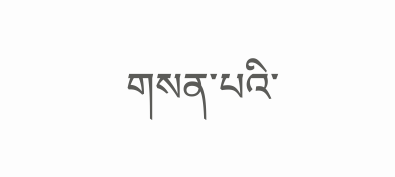གསན་པའི་